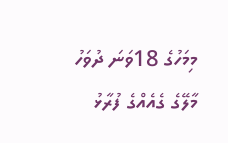މިމަހުގެ 18ވަނަ ދުވަހު މާލޭގެ ގެއެއްގެ ފުރާޅު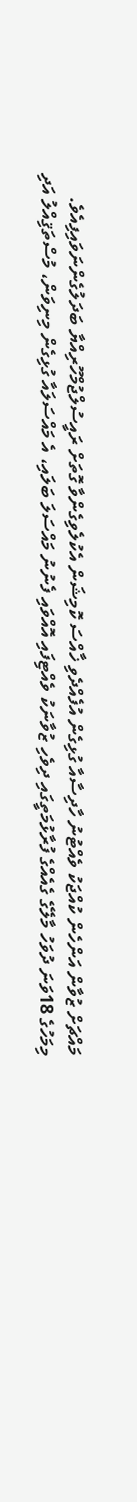މައްޗަށް ޒުވާން އަންހެން ކުއްޖަކު ވެއްޓުނު ހާދިސާއާ ގުޅިގެން އުފެއްދެވި ޚާއްސަ ކޮމިޝަން އެކުލެވިގެންވާ ގޮތަށް ރައީސުލްޖުމްހޫރިއްޔާ ބަދަލުގެންނަވައިފިއެވެ.
މިމަހުގެ 18ވަނަ ދުވަހު މާލޭގެ ގެއެއްގެ ފުރާޅުމަތީގައި ދިވެހި ޒުވާނަކު ވެއްޓިފައި އޮއްވައި ފެނުނު މައްސަލަ ބަލައި، އެ މައްސަލައާ ގުޅިގެން މިނިވަން، މުސްތަޤިއްލު އަދި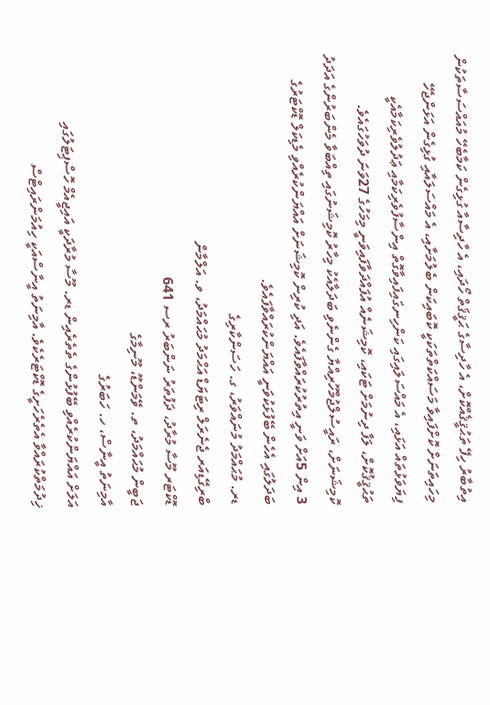އިތުބާރު ހިފޭ ތަޙުޤީޤެއްކޮށް، އެ ހާދިސާގެ ޙަޤީޤަތް ހޯދައި، އެ ހާދިސާއާ ގުޅިގެން ކަމާބެހޭ މުއައްސަސާތަކުން މިހައިތަނަށް ކޮށްފައިވާ މަސައްކަތްތަކަކީ ކޮބައިކަން ބެލުމަށާއި، އެ މައްސަލައާއި ގުޅިގެން އަޅަންޖެހޭ ފިޔަވަޅުތައް އަޅައި، އެ މައްސަލައިގައި ކަންހިނގައިފައިވާގޮތް އިންސާފުވެރިކަމާއި ޢަދުލުވެރިކަމާއެކީ ތަޙުޤީޤުކޮށް، ލަފާ ދިނުމަށް ޓަކައި، ކޮމިޝަނެއް އުފައްދަވާފައިވަނީ މިމަހުގެ 27ވަނަ ދުވަހުގައެވެ.
ކޮމިޝަނަށް، ރައީސުލްޖުމްހޫރިއްޔާ ގެންނެވި ބަދަލާއެކު މިހާރު ކޮމިޝަނުގައި ތިއްބަވާ މެންބަރުންގެ އަދަދު 3 އިން 5އަށް ވަނީ އިތުރުކުރައްވާފައެވެ. އަދި ކުރިން ކޮމިޝަނަށް އައްޔަންކުރެއްވި މެޑިކަލް ޑޮކްޓަރުގެ ބަދަލުގައި އެހެން ބޭފުޅަކުވަނީ އައްޔަންކުރައްވާފައެވެ.
ޑރ. މުޙައްމަދު މުނައްވަރު، ގ. ހަސަންކާރިގެ
ބްރިގޭޑިއަރ ޖެނެރަލް ރިޓަޔަޑް އަޙްމަދު މުޙައްމަދު، ވ. އަލްމާން
ޑޮކްޓަރ މޫސާ މުރާދު، ދަފުތަރު ނަންބަރު ރސ 641
ޖަބީން މުޙައްމަދު، ތ. ވޭމަންޑޫ، މޫނިމާގެ
އާމިނަތު އީނާސް، ހ. ހަބަރުގެ
އަލަށް އައްޔަންކުރެއްވި ބޭފުޅުންގެ ތެތެރެއިން ޑރ. މޫސާ މުރާދަކީ އައިޖީއެމް ހޮސްޕިޓަލުގައި ޚިދުމަތްކުރައްވާ އެތެރެހަށީގެ ޑޮކްޓަރެކެވެ. އާމިނަތު އީނާސްއަކީ ހިއުމަންރައިޓްސް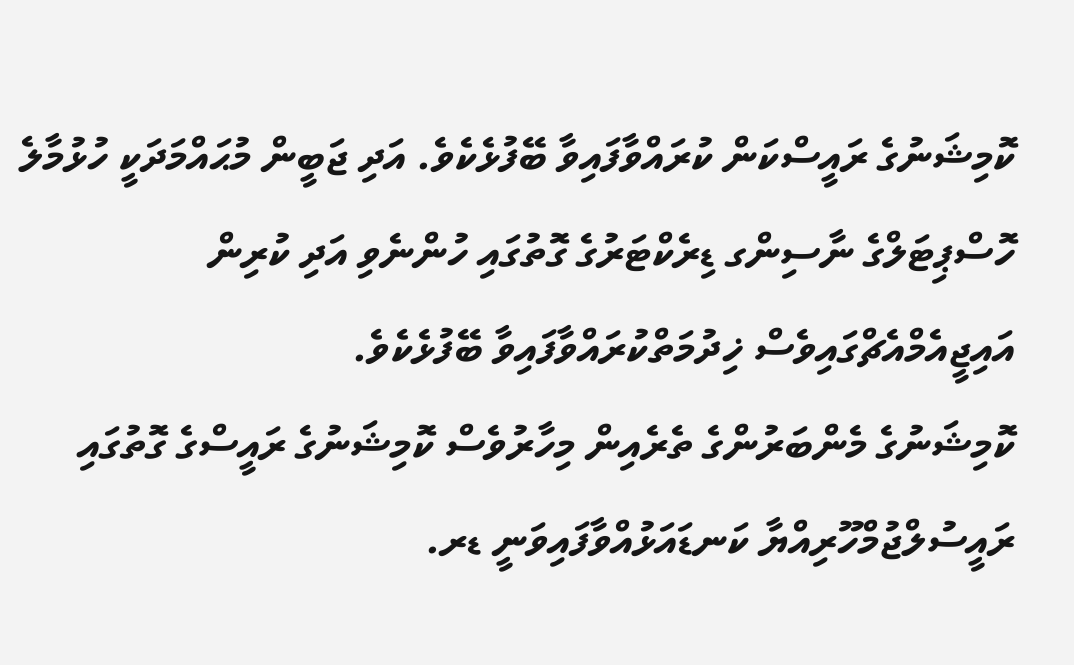ކޮމިޝަނުގެ ރައީސްކަން ކުރައްވާފައިވާ ބޭފުޅެކެވެ. އަދި ޖަބީން މުޙައްމަދަކީ ހުޅުމާލެ ހޮސްޕިޓަލްގެ ނާސިންގ ޑިރެކްޓަރުގެ ގޮތުގައި ހުންނެވި އަދި ކުރިން އައިޖީއެމްއެޗްގައިވެސް ޚިދުމަތްކުރައްވާފައިވާ ބޭފުޅެކެވެ.
ކޮމިޝަނުގެ މެންބަރުންގެ ތެރެއިން މިހާރުވެސް ކޮމިޝަނުގެ ރައީސްގެ ގޮތުގައި ރައީސުލްޖުމްހޫރިއްޔާ ކަނޑައަޅުއްވާފައިވަނީ ޑރ.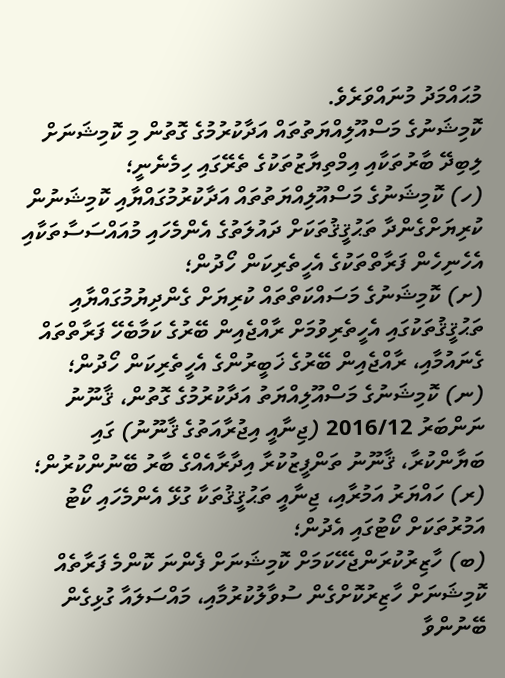މުޙައްމަދު މުނައްވަރެވެ.
ކޮމިޝަނުގެ މަސްއޫލިއްޔަތުތައް އަދާކުރުމުގެ ގޮތުން މި ކޮމިޝަނަށް ލިބިދޭ ބާރުތަކާއި އިމްތިޔާޒުތަކުގެ ތެރޭގައި ހިމެނެނީ؛
(ހ) ކޮމިޝަނުގެ މަސްއޫލިއްޔަތުތައް އަދާކުރުމުގައްޔާއި ކޮމިޝަނުން ކުރިޔަށްގެންދާ ތަޙުޤީޤުތަކަށް ދައުލަތުގެ އެންމެހައި މުއައްސަސާތަކާއި އެހެނިހެން ފަރާތްތަކުގެ އެހީތެރިކަން ހޯދުން؛
(ށ) ކޮމިޝަނުގެ މަސައްކަތްތައް ކުރިޔަށް ގެންދިޔުމުގައްޔާއި ތަޙުޤީޤުތަކުގައި އެހީތެރިވުމަށް ރާއްޖެއިން ބޭރުގެ ކަމާބެހޭ ފަރާތްތައް ގެނައުމާއި، ރާއްޖެއިން ބޭރުގެ ޚަބީރުންގެ އެހީތެރިކަން ހޯދުން؛
(ނ) ކޮމިޝަނުގެ މަސްއޫލިއްޔަތު އަދާކުރުމުގެ ގޮތުން، ޤާނޫނު ނަންބަރު 2016/12 (ޖިނާއީ އިޖުރާއަތުގެ ޤާނޫނު) ގައި ބަޔާންކުރާ، ޤާނޫނު ތަންފީޒުކުރާ އިދާރާއެއްގެ ބާރު ބޭނުންކުރުން؛
(ރ) ހައްޔަރު އަމުރާއި، ޖިނާއީ ތަޙުޤީޤުތަކާ ގުޅޭ އެންމެހައި ކޯޓު އަމުރުތަކަށް ކޯޓުގައި އެދުން؛
(ބ) ހާޒިރުކުރަންޖެހޭކަމަށް ކޮމިޝަނަށް ފެންނަ ކޮންމެ ފަރާތެއް ކޮމިޝަނަށް ހާޒިރުކޮށްގެން ސުވާލުކުރުމާއި، މައްސަލައާ ގުޅިގެން ބޭނުންވާ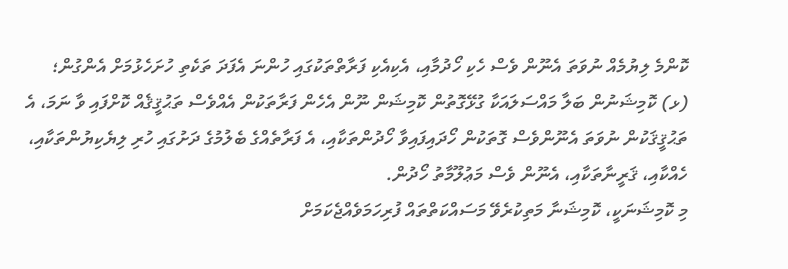ކޮންމެ ލިޔުމެއް ނުވަތަ އެނޫން ވެސް ހެކި ހޯދުމާއި، އެކިއެކި ފަރާތްތަކުގައި ހުންނަ އެފަދަ ތަކެތި ހުށަހެޅުމަށް އެންގުން؛
(ޅ) ކޮމިޝަނުން ބަލާ މައްސަލައަކާ ގުޅޭގޮތުން ކޮމިޝަން ނޫން އެހެން ފަރާތަކުން އެއްވެސް ތަޙުޤީޤެއް ކޮށްފައި ވާ ނަމަ، އެ ތަޙުޤީޤަކުން ނުވަތަ އެނޫންވެސް ގޮތަކުން ހޯދައިފައިވާ ހޯދުންތަކާއި، އެ ފަރާތެއްގެ ބެލުމުގެ ދަށުގައި ހުރި ލިޔެކިޔުންތަކާއި، ހެއްކާއި، ޤަރީނާތަކާއި، އެނޫން ވެސް މަޢުލޫމާތު ހޯދުން.
މި ކޮމިޝަނަކީ، ކޮމިޝަނާ މަތިކުރެވޭ މަސައްކަތްތައް ފުރިހަމަވެއްޖެކަމަށް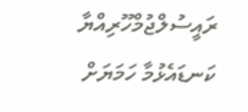ރައީސުލްޖުމްހޫރިއްޔާ ކަނޑައެޅުމާ ހަމަޔަށް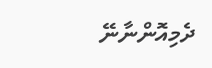ދެމިއޮންނާނޭ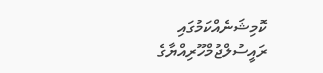ކޮމިޝަނެއްކަމުގައި ރައީސުލްޖުމްހޫރިއްޔާގެ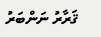ޤަރާރު ނަންބަރު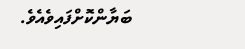ބަޔާންކޮށްފައިވެއެވެ.